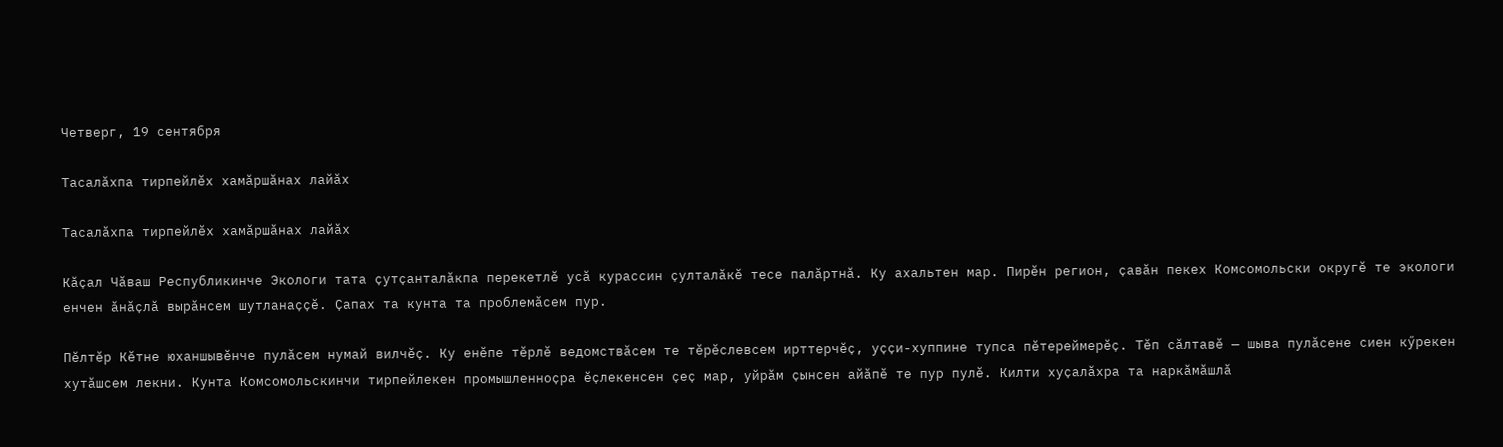Четверг, 19 сентября

Тасалӑхпа тирпейлӗх хамӑршӑнах лайӑх

Тасалӑхпа тирпейлӗх хамӑршӑнах лайӑх

Кӑҫал Чӑваш Республикинче Экологи тата ҫутҫанталӑкпа перекетлӗ усӑ курассин ҫулталӑкӗ тесе палӑртнӑ. Ку ахальтен мар. Пирӗн регион, ҫавӑн пекех Комсомольски округӗ те экологи енчен ӑнӑҫлӑ вырӑнсем шутланаҫҫӗ. Ҫапах та кунта та проблемӑсем пур.

Пӗлтӗр Кӗтне юханшывӗнче пулӑсем нумай вилчӗҫ. Ку енӗпе тӗрлӗ ведомствӑсем те тӗрӗслевсем ирттерчӗҫ, уҫҫи-хуппине тупса пӗтереймерӗҫ. Тӗп сӑлтавӗ — шыва пулӑсене сиен кӳрекен хутӑшсем лекни. Кунта Комсомольскинчи тирпейлекен промышленноҫра ӗҫлекенсен ҫеҫ мар, уйрӑм ҫынсен айӑпӗ те пур пулӗ. Килти хуҫалӑхра та наркӑмӑшлӑ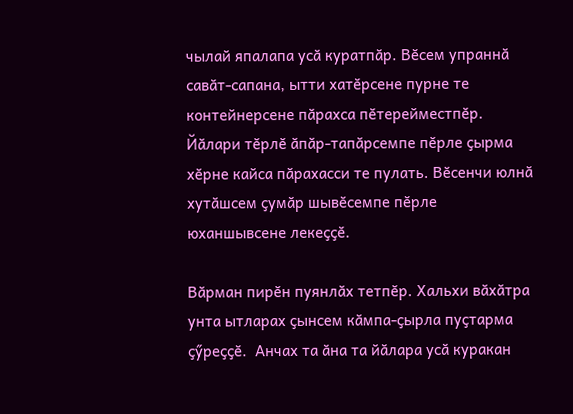чылай япалапа усӑ куратпӑр. Вӗсем упраннӑ савӑт-сапана, ытти хатӗрсене пурне те контейнерсене пӑрахса пӗтерейместпӗр. Йӑлари тӗрлӗ ӑпӑр-тапӑрсемпе пӗрле ҫырма хӗрне кайса пӑрахасси те пулать. Вӗсенчи юлнӑ хутӑшсем ҫумӑр шывӗсемпе пӗрле юханшывсене лекеҫҫӗ.

Вӑрман пирӗн пуянлӑх тетпӗр. Хальхи вӑхӑтра унта ытларах ҫынсем кӑмпа-ҫырла пуҫтарма  ҫӳреҫҫӗ.  Анчах та ӑна та йӑлара усӑ куракан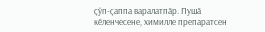ҫӳп-ҫаппа варалатпӑр. Пушӑ кӗленчесене, химилле препаратсен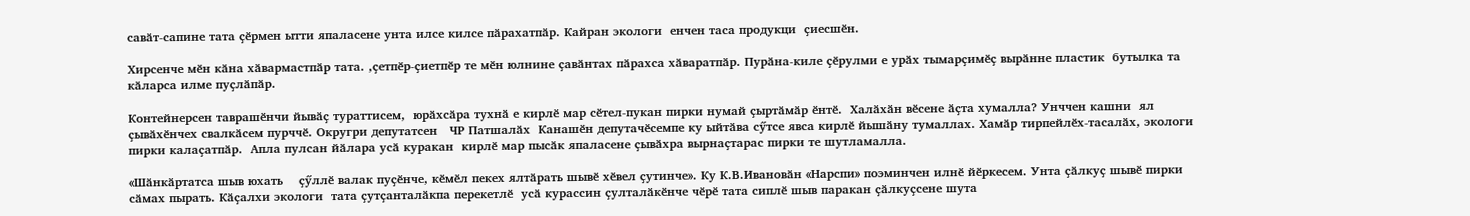савӑт-сапине тата ҫӗрмен ытти япаласене унта илсе килсе пӑрахатпӑр. Кайран экологи  енчен таса продукци  ҫиесшӗн.

Хирсенче мӗн кӑна хӑвармастпӑр тата. ,ҫетпӗр-ҫиетпӗр те мӗн юлнине ҫавӑнтах пӑрахса хӑваратпӑр. Пурӑна-киле ҫӗрулми е урӑх тымарҫимӗҫ вырӑнне пластик  бутылка та кӑларса илме пуҫлӑпӑр.

Контейнерсен таврашӗнчи йывӑҫ тураттисем,  юрӑхсӑра тухнӑ е кирлӗ мар сӗтел-пукан пирки нумай ҫыртӑмӑр ӗнтӗ.  Халӑхӑн вӗсене ӑҫта хумалла? Унччен кашни  ял  ҫывӑхӗнчех свалкӑсем пурччӗ. Округри депутатсен   ЧР Патшалӑх  Канашӗн депутачӗсемпе ку ыйтӑва сӳтсе явса кирлӗ йышӑну тумаллах. Хамӑр тирпейлӗх-тасалӑх, экологи пирки калаҫатпӑр.  Апла пулсан йӑлара усӑ куракан  кирлӗ мар пысӑк япаласене ҫывӑхра вырнаҫтарас пирки те шутламалла.

«Шӑнкӑртатса шыв юхать    ҫӳллӗ валак пуҫӗнче, кӗмӗл пекех ялтӑрать шывӗ хӗвел ҫутинче». Ку К.В.Ивановӑн «Нарспи» поэминчен илнӗ йӗркесем. Унта ҫӑлкуҫ шывӗ пирки сӑмах пырать. Кӑҫалхи экологи  тата ҫутҫанталӑкпа перекетлӗ  усӑ курассин ҫулталӑкӗнче чӗрӗ тата сиплӗ шыв паракан ҫӑлкуҫсене шута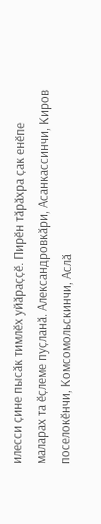илесси ҫине пысӑк тимлӗх уйӑраҫҫӗ. Пирӗн тӑрӑхра ҫак енӗпе маларах та ӗҫлеме пуҫланӑ. Александровкӑри, Асанкассинчи, Киров поселокӗнчи, Комсомольскинчи, Аслӑ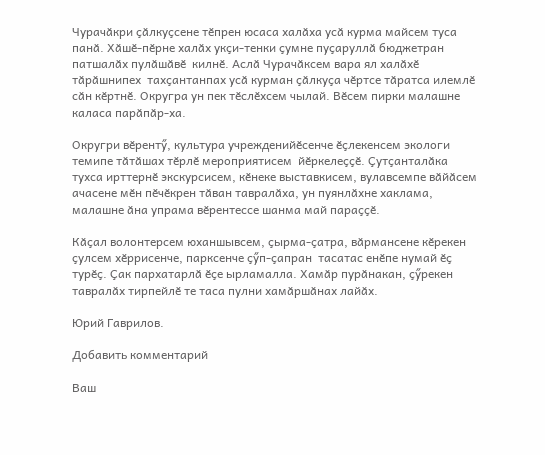Чурачӑкри ҫӑлкуҫсене тӗпрен юсаса халӑха усӑ курма майсем туса панӑ. Хӑшӗ-пӗрне халӑх укҫи-тенки ҫумне пуҫаруллӑ бюджетран патшалӑх пулӑшӑвӗ  килнӗ. Аслӑ Чурачӑксем вара ял халӑхӗ тӑрӑшнипех  тахҫантанпах усӑ курман ҫӑлкуҫа чӗртсе тӑратса илемлӗ сӑн кӗртнӗ. Округра ун пек тӗслӗхсем чылай. Вӗсем пирки малашне каласа парӑпӑр-ха.

Округри вӗрентӳ, культура учрежденийӗсенче ӗҫлекенсем экологи темипе тӑтӑшах тӗрлӗ мероприятисем  йӗркелеҫҫӗ. Ҫутҫанталӑка тухса ирттернӗ экскурсисем, кӗнеке выставкисем, вулавсемпе вӑйӑсем ачасене мӗн пӗчӗкрен тӑван тавралӑха, ун пуянлӑхне хаклама, малашне ӑна упрама вӗрентессе шанма май параҫҫӗ.

Кӑҫал волонтерсем юханшывсем, ҫырма-ҫатра, вӑрмансене кӗрекен ҫулсем хӗррисенче, парксенче ҫӳп-ҫапран  тасатас енӗпе нумай ӗҫ турӗҫ. Ҫак пархатарлӑ ӗҫе ырламалла. Хамӑр пурӑнакан, ҫӳрекен тавралӑх тирпейлӗ те таса пулни хамӑршӑнах лайӑх.

Юрий Гаврилов.

Добавить комментарий

Ваш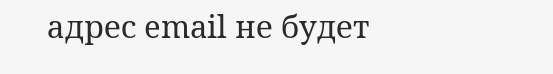адрес email не будет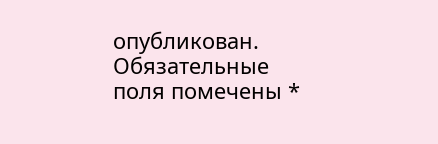опубликован. Обязательные поля помечены *